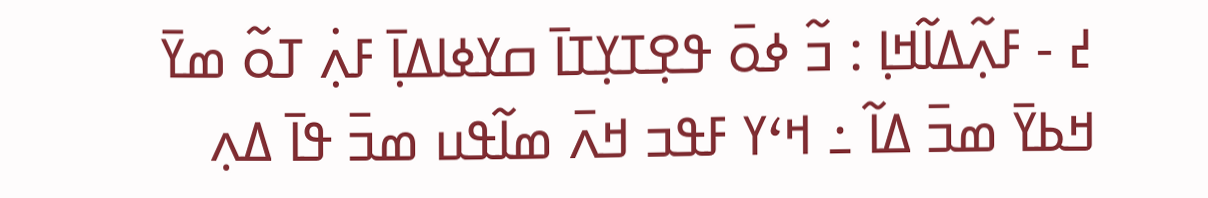߄ - ߓߍ߲߬ߡߊ߬ߞߊ߲ : ߏ߬ ߦߋ߫ ߟߐ߲ߠߌ߲ߠߊ߫ ߛߌߦߊߡߊ߲߫ ߓߍ߲߭ ߠߋ߬ ߘߌ߫ ߞߕߌ߫ ߘߏ߫ ߡߊ߬ ߸ ߞߵߌ ߓߟߏ ߞߍ߫ ߘߊ߬ߟߎ ߘߏ߫ ߟߊ߫ ߡߍ߲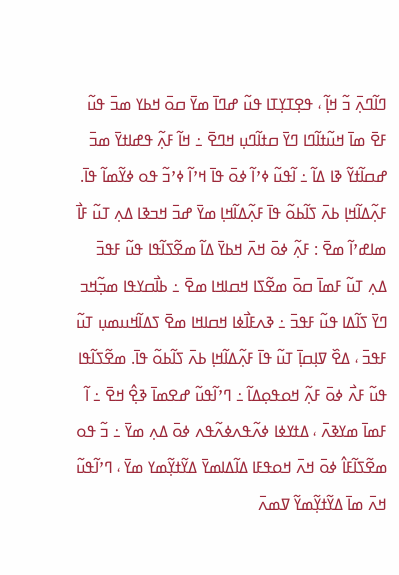ߣߊ߬ߣߍ߲߫ ߏ߬ ߞߊ߲߬ ، ߟߐ߲ߠߌ߲ߠߊ ߟߎ߬ ߝߣߊ߫ ߘߌ߫ ߛߋ߫ ߞߕߌ ߘߏ߫ ߟߎ߬ ߓߐ߫ ߘߊ߫ ߞߎ߬ߙߊ߬ߣߊ ߣߌ߫ ߛߙߊ߬ߣߎ߲ ߞߣߐ߫ ߸ ߞߊ߬ ߓߍ߲߬ ߟߝߊߙߌ߫ ߘߏ߫ ߝߛߊ߬ߙߌ߬ ߢߊ ߡߊ߬ ߸ ߊ߬ߟߎ߬ ߦߴߊ߬ ߦߋ߫ ߟߊ߫ ߞߴߊ߬ ߦߴߏ߬ ߟߋ ߦߌ߬ߘߊ߬ ߟߊ߫. ߓߍ߲߬ߡߊ߬ߞߊ߲ ߕߍ߫ ߖߊ߬ߕߋ߬ ߟߊ߫ ߓߍ߲߬ߡߊ߬ߞߊ߲ ߘߌ߫ ߝߏ߫ ߞߏߢߊ ߡߍ߲ ߠߎ߬ ߓߊ߯ ߘߊߝߴߊ߬ ߘߐ߫ : ߓߍ߲߬ ߦߋ߫ ߞߍ߫ ߞߕߌ߫ ߡߊ߬ ߘߐ߬ߖߊ߬ߟߊ ߟߎ߬ ߓߟߏ߫ ߡߍ߲ ߠߎ߬ ߓߘߊ߫ ߛߋ߫ ߘߐ߬ߖߊ ߞߛߊߞߊ ߘߐ߫ ߸ ߕߊ߯ߛߌߟߊ ߘߏ߲߬ߞߏ ߣߌ߫ ߖߊ߬ߡߊ ߟߎ߬ ߓߟߏ߫ ߸ ߢߍߓߊ߯ߦߊ ߞߛߊߞߊ ߘߐ߫ ߖߡߊ߬ߞߎߘߎ߲ ߠߎ߬ ߓߟߏ߫ ، ߡߐ߰ ߜߊ߲ߛߊ߲߫ ߠߎ߬ ߟߊ߫ ߓߍ߲߬ߡߊ߬ߞߊ߲ ߕߍ߫ ߖߊ߬ߕߋ߬ ߟߊ߫. ߘߐ߬ߖߊ߬ߟߊ ߟߎ߬ ߓߍ߯ ߦߋ߫ ߓߍ߲߬ ߞߋߟߋ߲ߡߊ߬ ߸ ߣߴߊ߬ߟߎ߬ ߝߐߘߊ߫ ߢߐ߲߮ ߞߐ߫ ߸ ߊ߬ ߓߘߊ߫ ߘߌߢߍ߫ ، ߡߙߌߦߊ ߦߍ߬ߟߍߦߍ߬ߟߍ ߦߋ߫ ߡߍ߲ ߘߌ߫ ߸ ߏ߬ ߟߋ ߘߐ߬ߖߊ߬ߓߊ߮ ߦߋ߫ ߞߍ߫ ߞߋߟߓߊ ߡߊ߬ߡߊߘߌ߫ ߡߌ߬ߙߌ߲߬ߘߌ ߘߌ߫ ، ߣߴߊ߬ߟߎ߬ ߞߍ߫ ߘߊ߫ ߡߌ߬ߙߌ߲߬ߘߌ߬ ߜߘߍ߫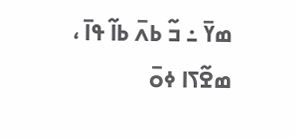ߘߌ߫ ߸ ߏ߬ ߕߍ߫ ߕߊ߬ ߟߊ߫ ، ߘߐ߬ߖߊ ߦߋ߫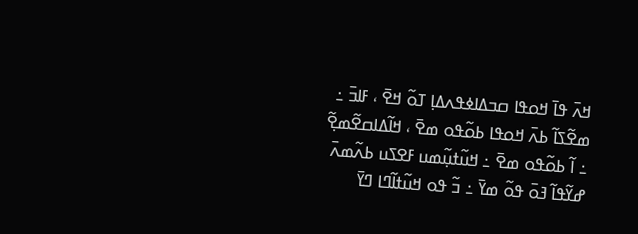ߞߍ߫ ߟߊ߫ ߞߋߟߊ ߛߏߡߊߦߟߍߡߊ߲ ߠߋ߬ ߞߐ߫ ، ߓߊߏ߫ ߸ ߘߐ߬ߖߊ߬ ߕߍ߫ ߞߋߟߊ ߕߋ߬ߟߋ ߘߐ߫ ، ߞߊ߬ߡߊߛߐ߬ߘߐ߲߬ ߸ ߊ߬ ߕߋ߬ߟߋ ߘߐ߫ ߸ ߞߎ߬ߙߎ߲߬ߘߎ ߓߐߖߎ ߕߍ߬ߘߍ߫ ߝߌ߬ߟߊ߬ ߔߋ߫ ߟߋ߬ ߘߌ߫ ߸ ߏ߬ ߟߋ ߞߎ߬ߙߊ߬ߣߊ ߣߌ߫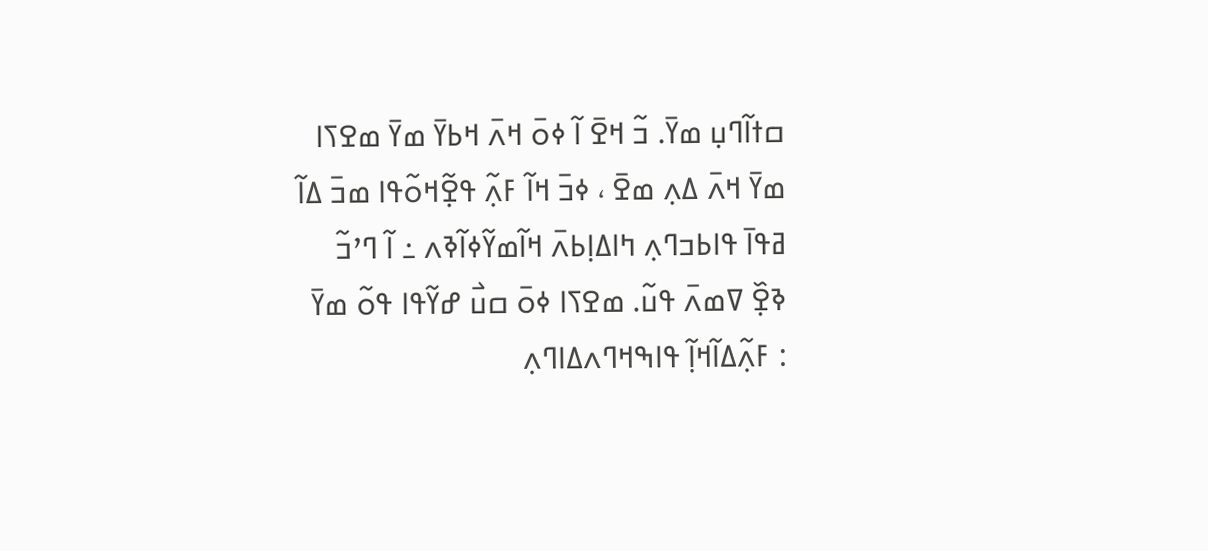ߛߙߊ߬ߣߎ߲ ߘߌ߫. ߏ߬ ߞߐ߫ ߊ߬ ߦߋ߫ ߞߍ߫ ߞߕߌ߫ ߘߌ߫ ߘߐߖߊ ߘߌ߫ ߞߍ߫ ߡߍ߲ ߘߐ߫ ، ߦߏ߫ ߞߊ߬ ߓߍ߲߬ ߟߐ߲߬ߞߋ߬ߟߊ ߘߏ߫ ߡߊ߬ ߥߟߊ߫ ߟߊߕߏߣߍ߲ ߤߊߡߊ߲ߕߍ߫ ߞߊ߬ߘߌ߬ߦߊ߬ߢߍ ߸ ߊ߬ ߣߴߏ߬ ߢߐ߲߰ ߜߘߍ߫ ߟߎ߬. ߘߐߖߊ ߦߋ߫ ߛߎ߯ ߝߌ߬ߟߊ ߟߋ߬ ߘߌ߫ : ߓߍ߲߬ߡߊ߬ߞߊ߲߬ ߟߊߒߞߣߍߡߊߣߍ߲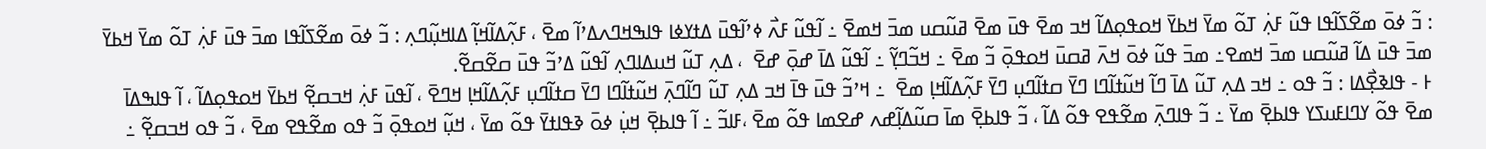: ߏ߬ ߦߋ߫ ߘߐ߬ߖߊ߬ߟߊ ߟߎ߬ ߓߍ߲߭ ߠߋ߬ ߘߌ߫ ߞߕߌ߫ ߞߋߟߋ߲ߡߊ߬ ߞߏ ߘߐ߫ ߟߎ߫ ߘߐ߫ ߥߎ߬ߛߎ ߘߏ߫ ߞߘߐ߫ ߸ ߊ߬ߟߎ߬ ߓߍ߯ ߦߴߊ߬ߟߎ߫ ߡߙߌߦߊ ߟߊߒߞߣߍߡߴߊ߬ ߘߐ߫ ، ߓߍ߲߬ߡߊ߬ߞߊ߲߬ ߡߊߞߎ߲߬ߣߍ߲ : ߏ߬ ߦߋ߫ ߘߐ߬ߖߊ߬ߟߊ ߘߏ߫ ߟߎ߫ ߓߍ߲߭ ߠߋ߬ ߘߌ߫ ߞߕߌ߫ ߘߏ߫ ߟߎ߫ ߡߊ߬ ߥߎ߬ߛߎ ߘߏ߫ ߞߘߐ߸ ߘߏ߫ ߟߎ߬ ߦߋ߫ ߞߍ߫ ߥߛߎ߫ ߞߋߟߋ߲߫ ߏ߬ ߘߐ߫ ߸ ߞߏ߬ߣߌ߲߬ ߸ ߊ߬ߟߎ߬ ߡߊ߫ ߝߋ߲߫ ߝߐ߫  ، ߡߍ߲ ߠߎ߬ ߞߎߡߊߣߍ߲ ߊ߬ߟߎ߬ ߡߴߏ߬ ߟߎ߫ ߛߐ߬ߛߐ߬.
߅ - ߟߊߢߐ߲߯ߡߊ : ߏ߬ ߟߋ ߸ ߞߏ ߡߍ߲ ߠߎ߬ ߡߊ߫ ߣߊ߬ ߞߎ߬ߙߊ߬ߣߊ ߣߌ߫ ߛߙߊ߬ߣߎ߲ ߣߌ߫ ߓߍ߲߬ߡߊ߬ߞߊ߲ ߘߐ߫  ߸ ߞߴߏ߬ ߟߎ߫ ߟߊ߫ ߞߏ ߡߍ߲ ߠߎ߬ ߣߊ߬ߣߍ߲߫ ߞߎ߬ߙߊ߬ߣߊ ߣߌ߫ ߛߙߊ߬ߣߎ߲ ߓߍ߲߬ߡߊ߬ߞߊ߲ ߞߣߐ߫ ، ߊ߬ߟߎ߫ ߓߍ߲߭ ߞߏߛߐ߲߬ ߞߕߌ߫ ߞߋߟߋ߲ߡߊ߬ ، ߊ߬ ߟߊߒߡߊ߫ ߘߐ߫ ߟߋ߬ ߌߣߊߓߎߖߌ ߟߊߕߐ߲߫ ߘߌ߫ ߸ ߏ߬ ߟߊߣߍ߲߫ ߘߐ߬ߟߐ ߟߋ߬ ߡߊ߬ ، ߏ߬ ߟߊߕߐ߲߫ ߘߊ߫ ߛߎ߬ߡߊ߲߬ߝߍ ߝߐߘߊ ߟߋ߬ ߘߐ߫ ،ߓߊߏ߬ ߸ ߊ߬ ߟߊߕߐ߲߫ ߞߎ߲߭ ߦߋ߫ ߢߟߊߙߌ߫ ߟߋ߬ ߘߌ߫ ، ߞߎ߲߬ ߞߋߟߋ߲߫ ߏ߬ ߟߋ ߘߐ߬ߟߐ ߘߐ߫ ، ߏ߬ ߟߋ ߞߏߛߐ߲߬ ߸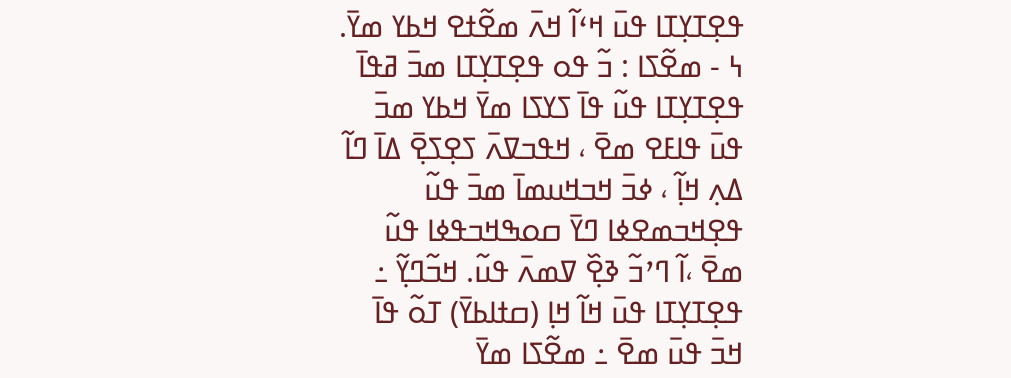ߟߐ߲ߠߌ߲ߠߊ ߟߎ߫ ߞߵߊ߬ ߞߍ߫ ߘߐ߬ߙߐ ߞߕߌ ߘߌ߫.
߆ - ߘߐ߬ߖߊ : ߏ߬ ߟߋ ߟߐ߲ߠߌ߲ߠߊ ߘߏ߫ ߥߟߊ߫ ߟߐ߲ߠߌ߲ߠߊ ߟߎ߬ ߟߊ߫ ߖߌߖߊ ߘߌ߫ ߞߕߌ ߘߏ߫ ߟߎ߫ ߟߊߓߐ ߘߐ߫ ، ߞߟߏߜߍ߫ ߖߐ߲ߖߐ߲߫ ߡߊ߫ ߣߊ߬ ߡߍ߲ ߞߊ߲߬ ، ߦߏ߫ ߞߏߞߎߘߊ߫ ߘߏ߫ ߟߎ߬ ߟߐ߲ߞߏߘߐߦߊ ߣߌ߫ ߛߋߒߞߏߟߦߊ ߟߎ߬ ߘߐ߫ ،ߊ߬ ߣߴߏ߬ ߢߐ߲߰ ߜߘߍ߫ ߟߎ߬. ߞߏ߬ߣߌ߲߬ ߸ ߟߐ߲ߠߌ߲ߠߊ ߟߎ߫ ߞߊ߬ ߞߊ߲ (ߛߙߊߕߌ߫) ߠߋ߬ ߟߊ߫ ߞߏ߫ ߟߎ߫ ߘߐ߫ ߸ ߘߐ߬ߖߊ ߘߌ߫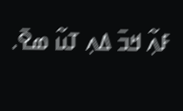ߓߍ߲߬ ߞߏ߫ ߡߍ߲ ߠߎ߬ ߘߐ߫.